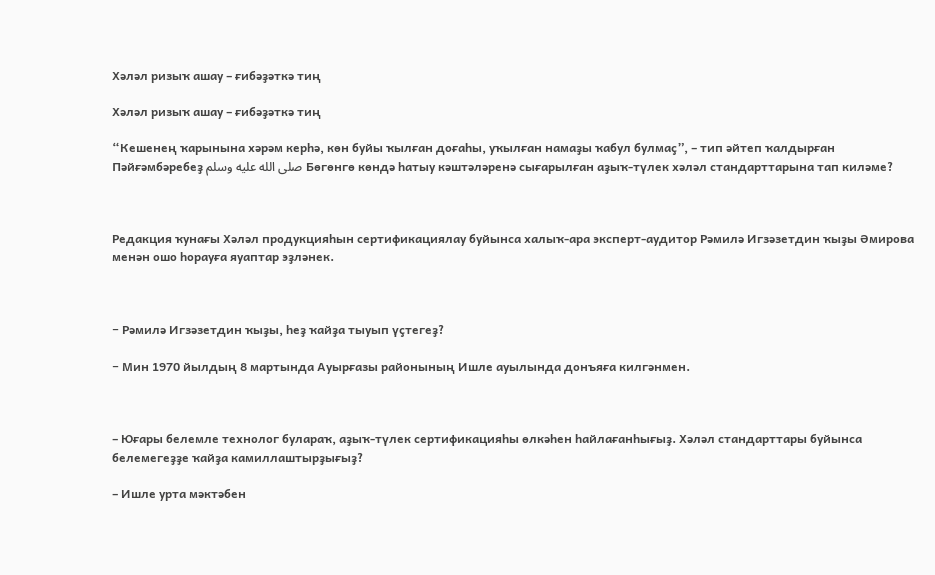Хәләл ризыҡ ашау – ғибәҙәткә тиң

Хәләл ризыҡ ашау – ғибәҙәткә тиң

“Кешенең ҡарынына хәрәм керһә, көн буйы ҡылған доғаһы, уҡылған намаҙы ҡабул булмаҫ”, – тип әйтеп ҡалдырған Пәйғәмбәребеҙ صلى الله عليه وسلم Бөгөнгө көндә һатыу кәштәләренә сығарылған аҙыҡ-түлек хәләл стандарттарына тап киләме?



Редакция ҡунағы Хәләл продукцияһын сертификациялау буйынса халыҡ-ара эксперт-аудитор Рәмилә Игзәзетдин ҡыҙы Әмирова менән ошо һорауға яуаптар эҙләнек.



− Рәмилә Игзәзетдин ҡыҙы, һеҙ ҡайҙа тыуып үҫтегеҙ?

− Мин 1970 йылдың 8 мартында Ауырғазы районының Ишле ауылында донъяға килгәнмен.



– Юғары белемле технолог булараҡ, аҙыҡ-түлек сертификацияһы өлкәһен һайлағанһығыҙ. Хәләл стандарттары буйынса белемегеҙҙе ҡайҙа камиллаштырҙығыҙ?

– Ишле урта мәктәбен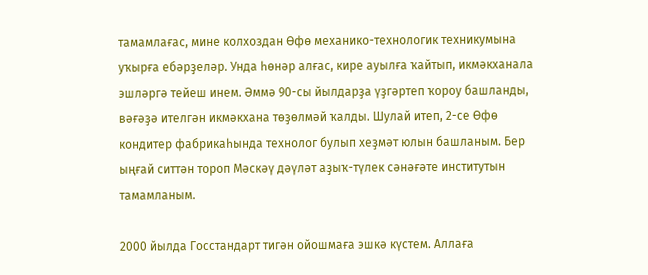тамамлағас, мине колхоздан Өфө механико-технологик техникумына уҡырға ебәрҙеләр. Унда һөнәр алғас, кире ауылға ҡайтып, икмәкханала эшләргә тейеш инем. Әммә 90-сы йылдарҙа үҙгәртеп ҡороу башланды, вәғәҙә ителгән икмәкхана төҙөлмәй ҡалды. Шулай итеп, 2-се Өфө кондитер фабрикаһында технолог булып хеҙмәт юлын башланым. Бер ыңғай ситтән тороп Мәскәү дәүләт аҙыҡ-түлек сәнәғәте институтын тамамланым.

2000 йылда Госстандарт тигән ойошмаға эшкә күстем. Аллаға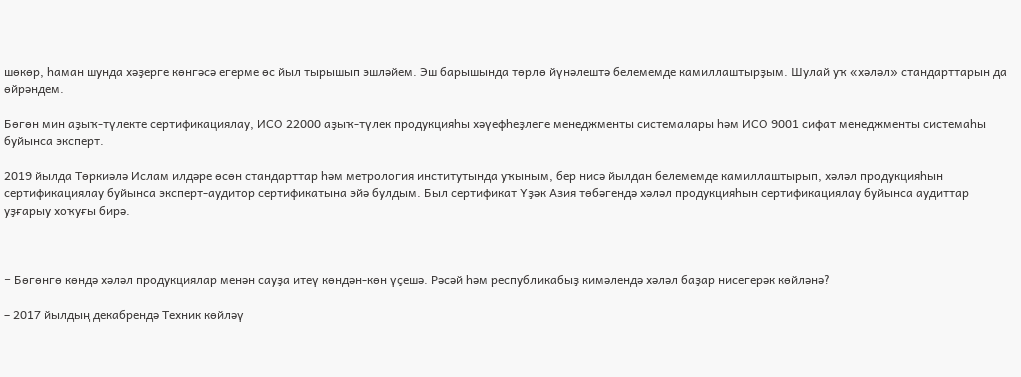шөкөр, һаман шунда хәҙерге көнгәсә егерме өс йыл тырышып эшләйем. Эш барышында төрлө йүнәлештә белемемде камиллаштырҙым. Шулай уҡ «хәләл» стандарттарын да өйрәндем.

Бөгөн мин аҙыҡ-түлекте сертификациялау, ИСО 22000 аҙыҡ-түлек продукцияһы хәүефһеҙлеге менеджменты системалары һәм ИСО 9001 сифат менеджменты системаһы буйынса эксперт.

2019 йылда Төркиәлә Ислам илдәре өсөн стандарттар һәм метрология институтында уҡыным, бер нисә йылдан белемемде камиллаштырып, хәләл продукцияһын сертификациялау буйынса эксперт-аудитор сертификатына эйә булдым. Был сертификат Үҙәк Азия төбәгендә хәләл продукцияһын сертификациялау буйынса аудиттар уҙғарыу хоҡуғы бирә.



− Бөгөнгө көндә хәләл продукциялар менән сауҙа итеү көндән-көн үҫешә. Рәсәй һәм республикабыҙ кимәлендә хәләл баҙар нисегерәк көйләнә?

– 2017 йылдың декабрендә Техник көйләү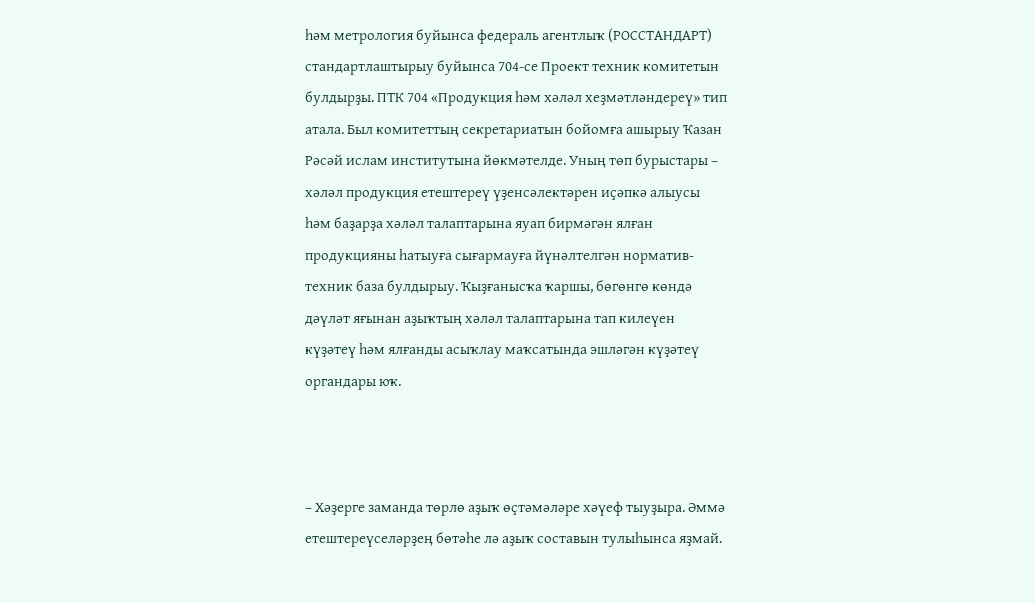һәм метрология буйынса федераль агентлыҡ (РОССТАНДАРТ) стандартлаштырыу буйынса 704-се Проект техник комитетын булдырҙы. ПТК 704 «Продукция һәм хәләл хеҙмәтләндереү» тип атала. Был комитеттың секретариатын бойомға ашырыу Ҡазан Рәсәй ислам институтына йөкмәтелде. Уның төп бурыстары – хәләл продукция етештереү үҙенсәлектәрен иҫәпкә алыусы һәм баҙарҙа хәләл талаптарына яуап бирмәгән ялған продукцияны һатыуға сығармауға йүнәлтелгән норматив-техник база булдырыу. Ҡыҙғанысҡа ҡаршы, бөгөнгө көндә дәүләт яғынан аҙыҡтың хәләл талаптарына тап килеүен күҙәтеү һәм ялғанды асыҡлау маҡсатында эшләгән күҙәтеү органдары юҡ.



– Хәҙерге заманда төрлө аҙыҡ өҫтәмәләре хәүеф тыуҙыра. Әммә етештереүселәрҙең бөтәһе лә аҙыҡ составын тулыһынса яҙмай.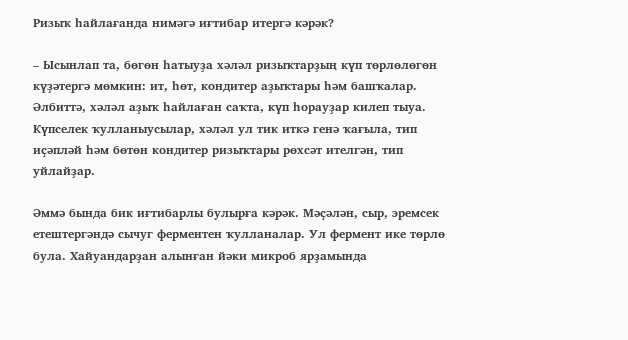Ризыҡ һайлағанда нимәгә иғтибар итергә кәрәк?

– Ысынлап та, бөгөн һатыуҙа хәләл ризыҡтарҙың күп төрлөлөгөн күҙәтергә мөмкин: ит, һөт, кондитер аҙыҡтары һәм башҡалар. Әлбиттә, хәләл аҙыҡ һайлаған саҡта, күп һорауҙар килеп тыуа. Күпселек ҡулланыусылар, хәләл ул тик иткә генә ҡағыла, тип иҫәпләй һәм бөтөн кондитер ризыҡтары рөхсәт ителгән, тип уйлайҙар.

Әммә бында бик иғтибарлы булырға кәрәк. Мәҫәлән, сыр, эремсек етештергәндә сычуг ферментен ҡулланалар. Ул фермент ике төрлө була. Хайуандарҙан алынған йәки микроб ярҙамында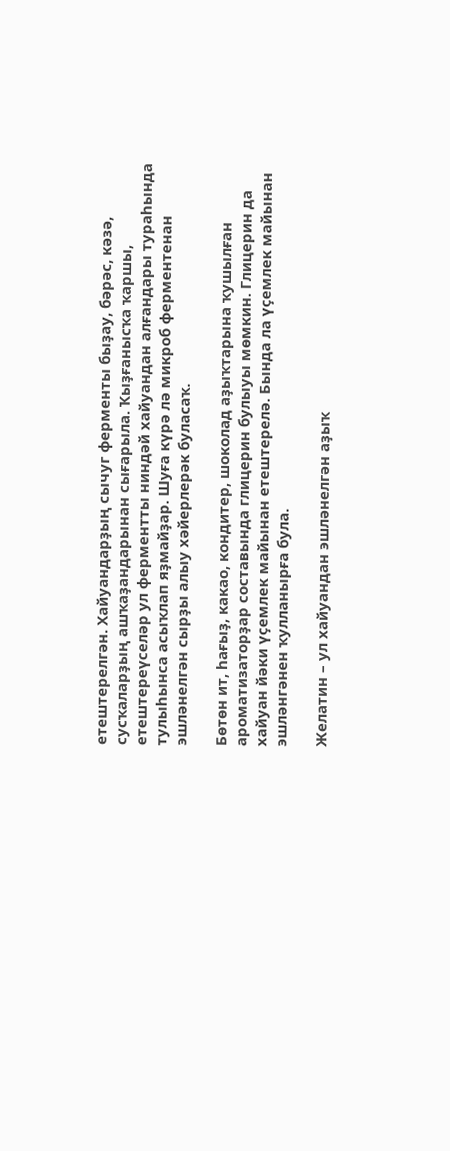етештерелгән. Хайуандарҙың сычуг ферменты быҙау, бәрәс, кәзә, сусҡаларҙың ашҡаҙандарынан сығарыла. Ҡыҙғанысҡа ҡаршы, етештереүселәр ул ферментты ниндәй хайуандан алғандары тураһында тулыһынса асыҡлап яҙмайҙар. Шуға күрә лә микроб ферментенан эшләнелгән сырҙы алыу хәйерлерәк буласаҡ.

Бөтөн ит, һағыҙ, какао, кондитер, шоколад аҙыҡтарына ҡушылған ароматизаторҙар составында глицерин булыуы мөмкин. Глицерин да хайуан йәки үҫемлек майынан етештерелә. Бында ла үҫемлек майынан эшләнгәнен ҡулланырға була.

Желатин – ул хайуандан эшләнелгән аҙыҡ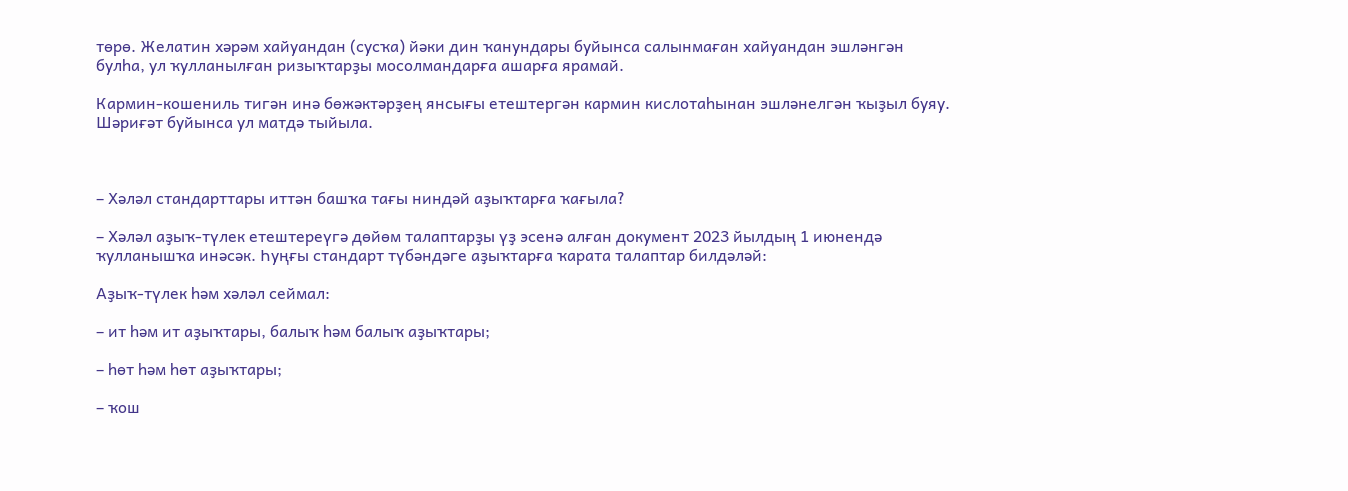төрө. Желатин хәрәм хайуандан (сусҡа) йәки дин ҡанундары буйынса салынмаған хайуандан эшләнгән булhа, ул ҡулланылған ризыҡтарҙы мосолмандарға ашарға ярамай.

Кармин-кошениль тигән инә бөжәктәрҙең янсығы етештергән кармин кислотаһынан эшләнелгән ҡыҙыл буяу. Шәриғәт буйынса ул матдә тыйыла.



– Хәләл стандарттары иттән башҡа тағы ниндәй аҙыҡтарға ҡағыла?

– Хәләл аҙыҡ-түлек етештереүгә дөйөм талаптарҙы үҙ эсенә алған документ 2023 йылдың 1 июнендә ҡулланышҡа инәсәк. Һуңғы стандарт түбәндәге аҙыҡтарға ҡарата талаптар билдәләй:

Аҙыҡ-түлек һәм хәләл сеймал:

– ит һәм ит аҙыҡтары, балыҡ һәм балыҡ аҙыҡтары;

– һөт һәм һөт аҙыҡтары;

– ҡош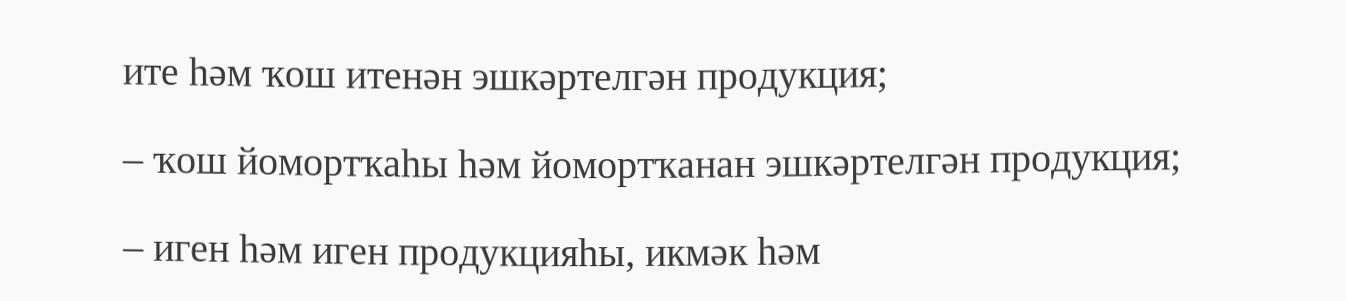ите һәм ҡош итенән эшкәртелгән продукция;

– ҡош йомортҡаһы һәм йомортҡанан эшкәртелгән продукция;

– иген һәм иген продукцияһы, икмәк һәм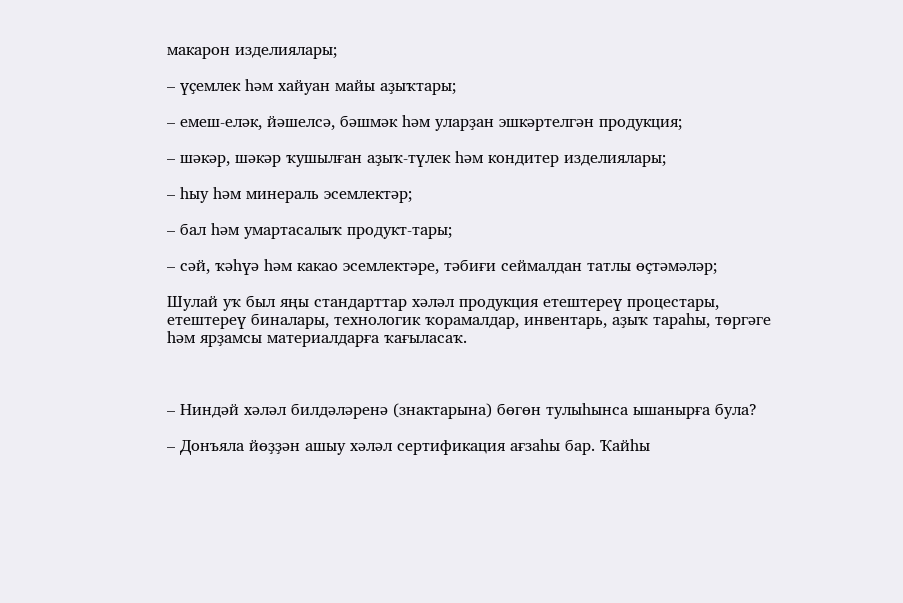макарон изделиялары;

– үҫемлек һәм хайуан майы аҙыҡтары;

– емеш-еләк, йәшелсә, бәшмәк һәм уларҙан эшкәртелгән продукция;

– шәкәр, шәкәр ҡушылған аҙыҡ-түлек һәм кондитер изделиялары;

– һыу һәм минераль эсемлектәр;

– бал һәм умартасалыҡ продукт-тары;

– сәй, ҡәһүә һәм какао эсемлектәре, тәбиғи сеймалдан татлы өҫтәмәләр;

Шулай уҡ был яңы стандарттар хәләл продукция етештереү процестары, етештереү биналары, технологик ҡорамалдар, инвентарь, аҙыҡ тараһы, төргәге һәм ярҙамсы материалдарға ҡағыласаҡ.



– Ниндәй хәләл билдәләренә (знактарына) бөгөн тулыһынса ышанырға була?

– Донъяла йөҙҙән ашыу хәләл сертификация ағзаһы бар. Ҡайһы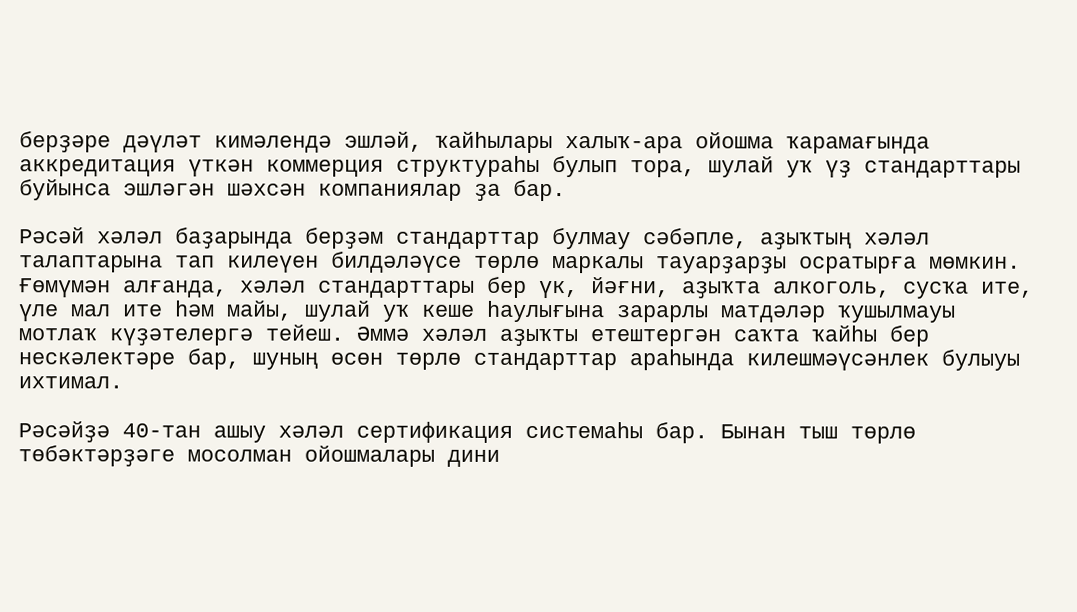берҙәре дәүләт кимәлендә эшләй, ҡайһылары халыҡ-ара ойошма ҡарамағында аккредитация үткән коммерция структураһы булып тора, шулай уҡ үҙ стандарттары буйынса эшләгән шәхсән компаниялар ҙа бар.

Рәсәй хәләл баҙарында берҙәм стандарттар булмау сәбәпле, аҙыҡтың хәләл талаптарына тап килеүен билдәләүсе төрлө маркалы тауарҙарҙы осратырға мөмкин. Ғөмүмән алғанда, хәләл стандарттары бер үк, йәғни, аҙыҡта алкоголь, сусҡа ите, үле мал ите һәм майы, шулай уҡ кеше һаулығына зарарлы матдәләр ҡушылмауы мотлаҡ күҙәтелергә тейеш. Әммә хәләл аҙыҡты етештергән саҡта ҡайһы бер нескәлектәре бар, шуның өсөн төрлө стандарттар араһында килешмәүсәнлек булыуы ихтимал.

Рәсәйҙә 40-тан ашыу хәләл сертификация системаһы бар. Бынан тыш төрлө төбәктәрҙәге мосолман ойошмалары дини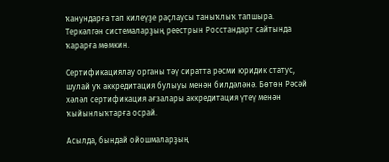ҡанундарға тап килеүҙе раҫлаусы таныҡлыҡ тапшыра. Теркәлгән системаларҙың реестрын Росстандарт сайтында ҡарарға мөмкин.

Сертификациялау органы тәү сиратта рәсми юридик статус, шулай уҡ аккредитация булыуы менән билдәләнә. Бөтөн Рәсәй хәләл сертификация ағзалары аккредитация үтеү менән ҡыйынлыҡтарға осрай.

Асылда, бындай ойошмаларҙың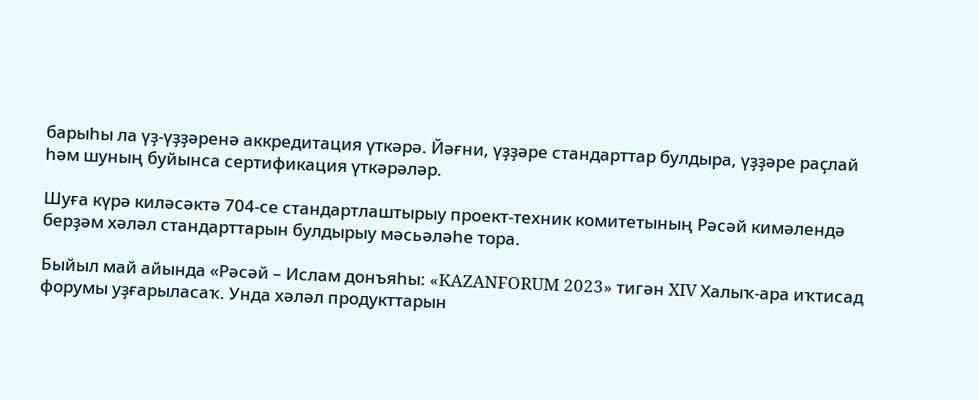барыһы ла үҙ-үҙҙәренә аккредитация үткәрә. Йәғни, үҙҙәре стандарттар булдыра, үҙҙәре раҫлай һәм шуның буйынса сертификация үткәрәләр.

Шуға күрә киләсәктә 704-се стандартлаштырыу проект-техник комитетының Рәсәй кимәлендә берҙәм хәләл стандарттарын булдырыу мәсьәләһе тора.

Быйыл май айында «Рәсәй – Ислам донъяһы: «KAZANFORUM 2023» тигән XIV Халыҡ-ара иҡтисад форумы уҙғарыласаҡ. Унда хәләл продукттарын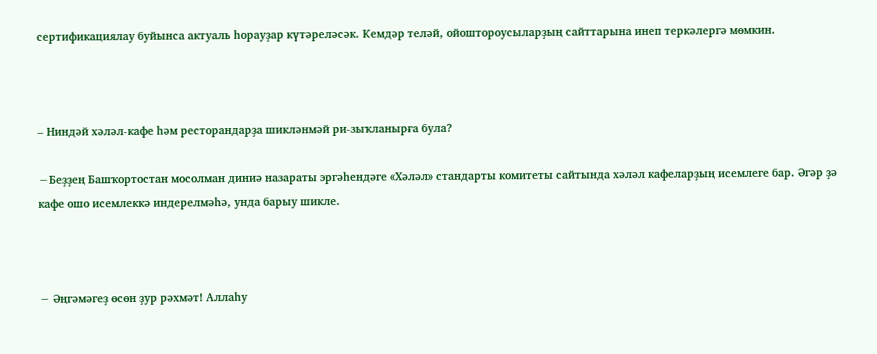сертификациялау буйынса актуаль һорауҙар күтәреләсәк. Кемдәр теләй, ойоштороусыларҙың сайттарына инеп теркәлергә мөмкин.



– Ниндәй хәләл-кафе һәм ресторандарҙа шикләнмәй ри-зыҡланырға була?

−Беҙҙең Башҡортостан мосолман диниә назараты эргәһендәге «Хәләл» стандарты комитеты сайтында хәләл кафеларҙың исемлеге бар. Әгәр ҙә кафе ошо исемлеккә индерелмәһә, унда барыу шикле.



− Әңгәмәгеҙ өсөн ҙур рәхмәт! Аллаһу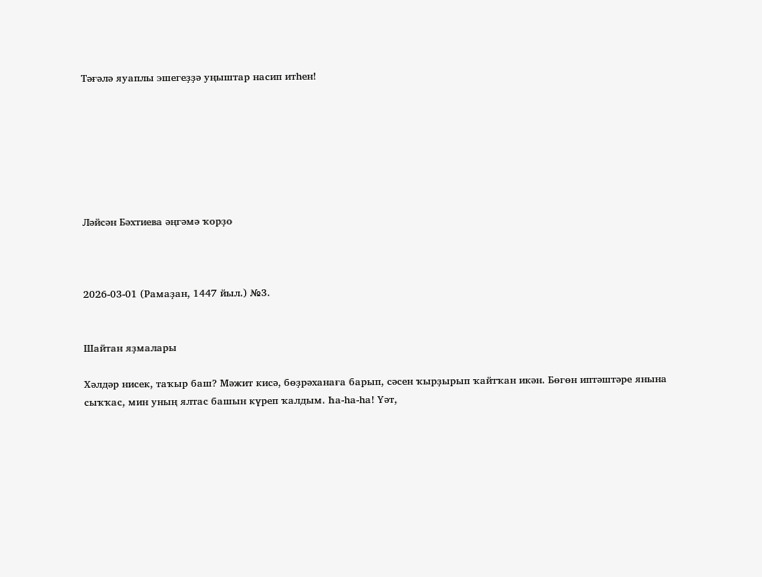Тәғәлә яуаплы эшегеҙҙә уңыштар насип итһен!







Ләйсән Бәхтиева әңгәмә ҡорҙо



2026-03-01 (Рамаҙан, 1447 йыл.) №3.


Шайтан яҙмалары

Хәлдәр нисек, таҡыр баш? Мәжит кисә, бөҙрәханаға барып, сәсен ҡырҙырып ҡайтҡан икән. Бөгөн иптәштәре янына сыҡҡас, мин уның ялтас башын күреп ҡалдым. Һа-һа-һа! Үәт,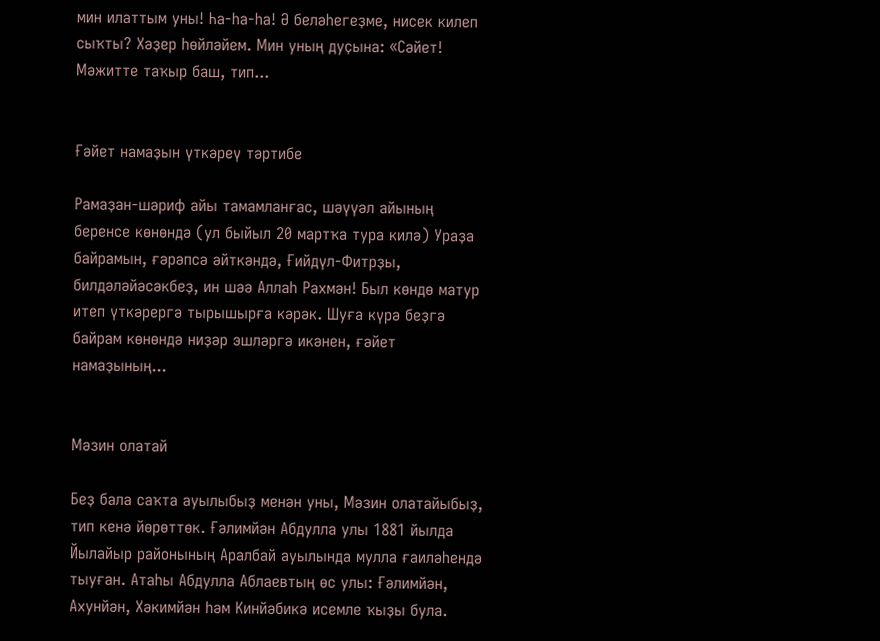мин илаттым уны! Һа-һа-һа! Ә беләһегеҙме, нисек килеп сыҡты? Хәҙер һөйләйем. Мин уның дуҫына: «Сәйет! Мәжитте таҡыр баш, тип...


Ғәйет намаҙын үткәреү тәртибе

Рамаҙан-шәриф айы тамамланғас, шәүүәл айының беренсе көнөндә (ул быйыл 20 мартҡа тура килә) Ураҙа байрамын, ғәрәпсә әйткәндә, Ғийдүл-Фитрҙы, билдәләйәсәкбеҙ, ин шәә Аллаһ Рахмән! Был көндө матур итеп үткәрергә тырышырға кәрәк. Шуға күрә беҙгә байрам көнөндә ниҙәр эшләргә икәнен, ғәйет намаҙының...


Мәзин олатай

Беҙ бала саҡта ауылыбыҙ менән уны, Мәзин олатайыбыҙ, тип кенә йөрөттөк. Ғәлимйән Абдулла улы 1881 йылда Йылайыр районының Аралбай ауылында мулла ғаиләһендә тыуған. Атаһы Абдулла Аблаевтың өс улы: Ғәлимйән, Ахунйән, Хәкимйән һәм Кинйәбикә исемле ҡыҙы була.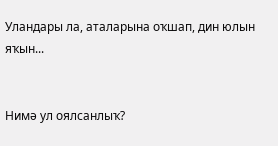Уландары ла, аталарына оҡшап, дин юлын яҡын...


Нимә ул оялсанлыҡ?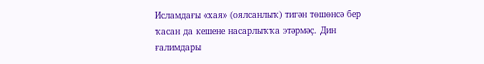Исламдағы «хая» (оялсанлыҡ) тигән төшөнсә бер ҡасан да кешене насарлыҡҡа этәрмәҫ. Дин ғалимдары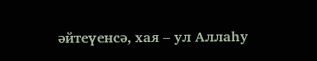әйтеүенсә, хая – ул Аллаһу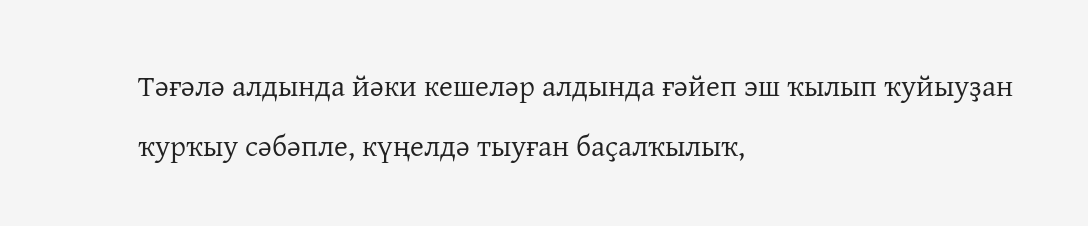Тәғәлә алдында йәки кешеләр алдында ғәйеп эш ҡылып ҡуйыуҙан ҡурҡыу сәбәпле, күңелдә тыуған баҫалҡылыҡ,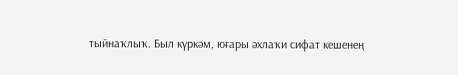тыйнаҡлыҡ. Был күркәм, юғары әхлаҡи сифат кешенең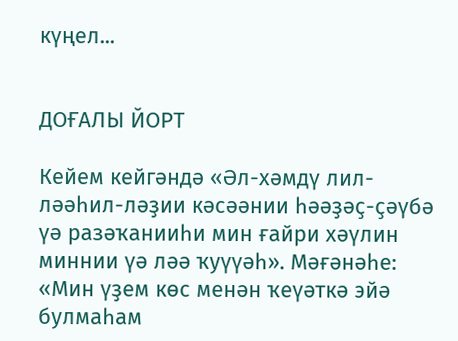күңел...


ДОҒАЛЫ ЙОРТ

Кейем кейгәндә «Әл-хәмдү лил-ләәһил-ләҙии кәсәәнии һәәҙәҫ-ҫәүбә үә разәҡанииһи мин ғайри хәүлин миннии үә ләә ҡуүүәһ». Мәғәнәһе: «Мин үҙем көс менән ҡеүәткә эйә булмаһам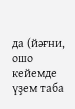да (йәғни, ошо кейемде үҙем таба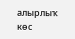алырлыҡ көс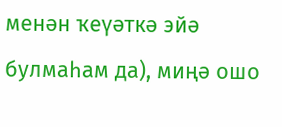менән ҡеүәткә эйә булмаһам да), миңә ошо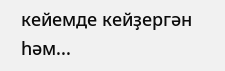кейемде кейҙергән һәм...